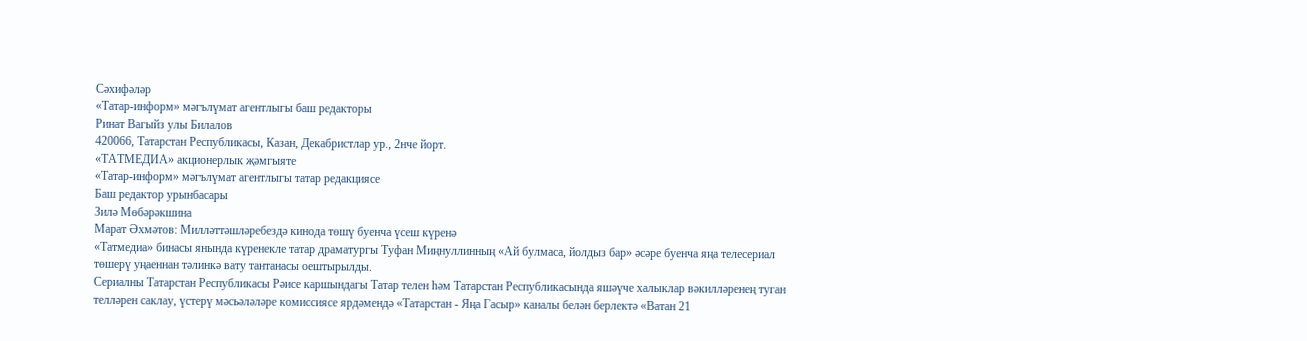Сәхифәләр
«Татар-информ» мәгълүмат агентлыгы баш редакторы
Ринат Вагыйз улы Билалов
420066, Татарстан Республикасы, Казан, Декабристлар ур., 2нче йорт.
«ТАТМЕДИА» акционерлык җәмгыяте
«Татар-информ» мәгълүмат агентлыгы татар редакциясе
Баш редактор урынбасары
Зилә Мөбәрәкшина
Марат Әхмәтов: Милләттәшләребездә кинода төшү буенча үсеш күренә
«Татмедиа» бинасы янында күренекле татар драматургы Туфан Миңнуллинның «Ай булмаса, йолдыз бар» әсәре буенча яңа телесериал төшерү уңаеннан тәлинкә вату тантанасы оештырылды.
Сериалны Татарстан Республикасы Рәисе каршындагы Татар телен һәм Татарстан Республикасында яшәүче халыклар вәкилләренең туган телләрен саклау, үстерү мәсьәләләре комиссиясе ярдәмендә «Татарстан - Яңа Гасыр» каналы белән берлектә «Ватан 21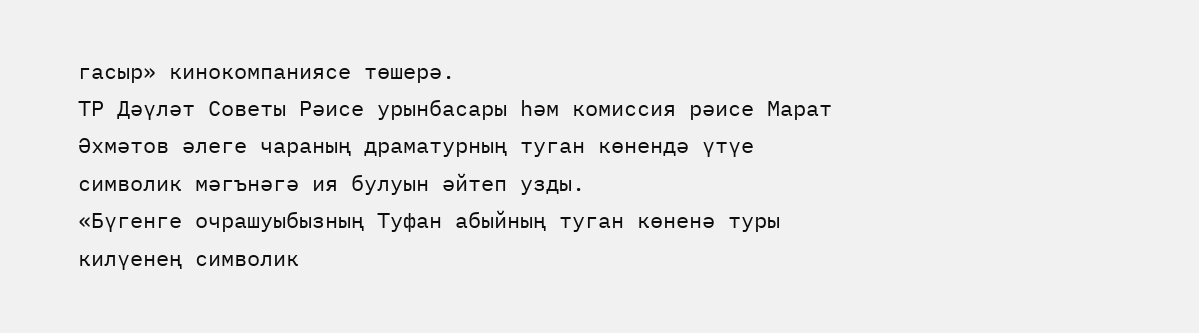гасыр» кинокомпаниясе төшерә.
ТР Дәүләт Советы Рәисе урынбасары һәм комиссия рәисе Марат Әхмәтов әлеге чараның драматурның туган көнендә үтүе символик мәгънәгә ия булуын әйтеп узды.
«Бүгенге очрашуыбызның Туфан абыйның туган көненә туры килүенең символик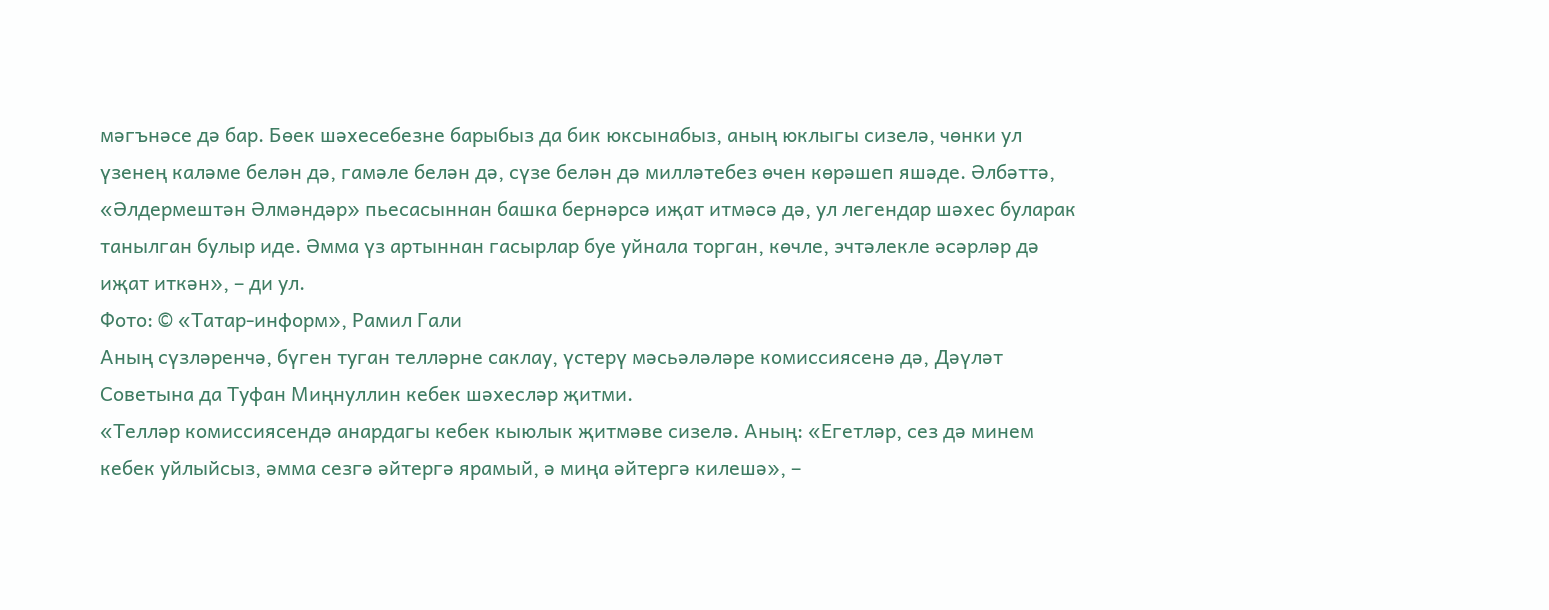мәгънәсе дә бар. Бөек шәхесебезне барыбыз да бик юксынабыз, аның юклыгы сизелә, чөнки ул үзенең каләме белән дә, гамәле белән дә, сүзе белән дә милләтебез өчен көрәшеп яшәде. Әлбәттә, «Әлдермештән Әлмәндәр» пьесасыннан башка бернәрсә иҗат итмәсә дә, ул легендар шәхес буларак танылган булыр иде. Әмма үз артыннан гасырлар буе уйнала торган, көчле, эчтәлекле әсәрләр дә иҗат иткән», – ди ул.
Фото: © «Татар-информ», Рамил Гали
Аның сүзләренчә, бүген туган телләрне саклау, үстерү мәсьәләләре комиссиясенә дә, Дәүләт Советына да Туфан Миңнуллин кебек шәхесләр җитми.
«Телләр комиссиясендә анардагы кебек кыюлык җитмәве сизелә. Аның: «Егетләр, сез дә минем кебек уйлыйсыз, әмма сезгә әйтергә ярамый, ә миңа әйтергә килешә», –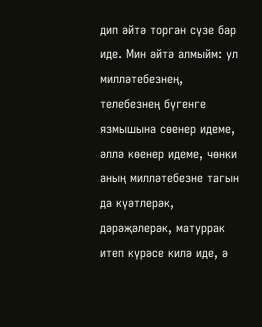дип әйтә торган сүзе бар иде. Мин әйтә алмыйм: ул милләтебезнең, телебезнең бүгенге язмышына сөенер идеме, әллә көенер идеме, чөнки аның милләтебезне тагын да күәтлерәк, дәрәҗәлерәк, матуррак итеп күрәсе килә иде, ә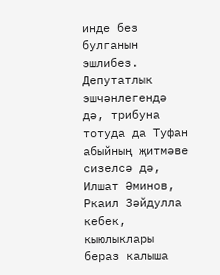инде без булганын эшлибез. Депутатлык эшчәнлегендә дә, трибуна тотуда да Туфан абыйның җитмәве сизелсә дә, Илшат Әминов, Ркаил Зәйдулла кебек, кыюлыклары бераз калыша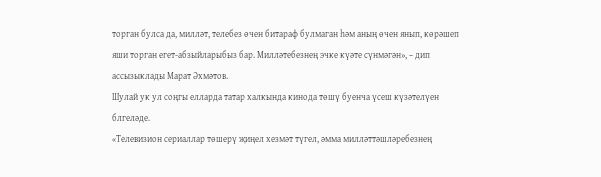торган булса да, милләт, телебез өчен битараф булмаган һәм аның өчен янып, көрәшеп яши торган егет-абзыйларыбыз бар. Милләтебезнең эчке күәте сүнмәгән», – дип ассызыклады Марат Әхмәтов.
Шулай ук ул соңгы елларда татар халкында кинода төшү буенча үсеш күзәтелүен блгеләде.
«Телевизион сериаллар төшерү җиңел хезмәт түгел, әмма милләттәшләребезнең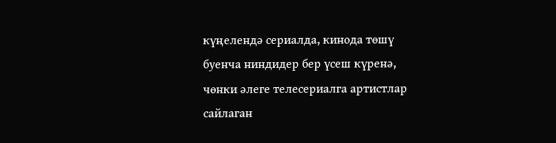күңелендә сериалда, кинода төшү буенча ниндидер бер үсеш күренә, чөнки әлеге телесериалга артистлар сайлаган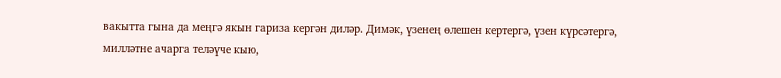вакытта гына да меңгә якын гариза кергән диләр. Димәк, үзенең өлешен кертергә, үзен күрсәтергә, милләтне ачарга теләүче кыю,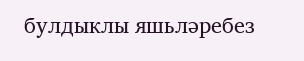булдыклы яшьләребез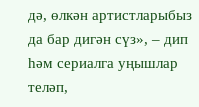дә, өлкән артистларыбыз да бар дигән сүз», – дип һәм сериалга уңышлар теләп,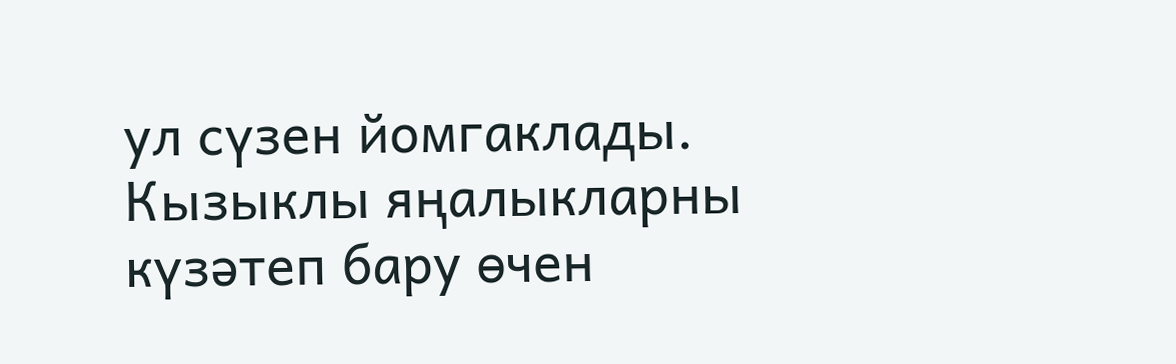ул сүзен йомгаклады.
Кызыклы яңалыкларны күзәтеп бару өчен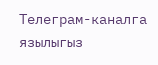Телеграм-каналга язылыгыз